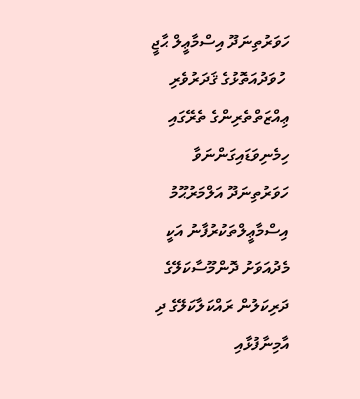ހަވަރުތިނަދޫ އިސްމާޢީލް ޙާޖީ
 ހުވަދުއަތޮޅުގެ ޤަދަރުވެރި ޢިއްޒަތްތެރިންގެ ތެރޭގައި ހިމެނިވަޑައިގަންނަވާ ހަވަރުތިނަދޫ އަލްމަރުޙޫމު އިސްމާޢީލްތަކުރުފާނު އަކީ މެދުއަވަށު ދޮންމޫސާކަލޭގެ ދަރިކަލުން ރައްކަލާކަލޭގެ ދި އާމިނާފުޅާއި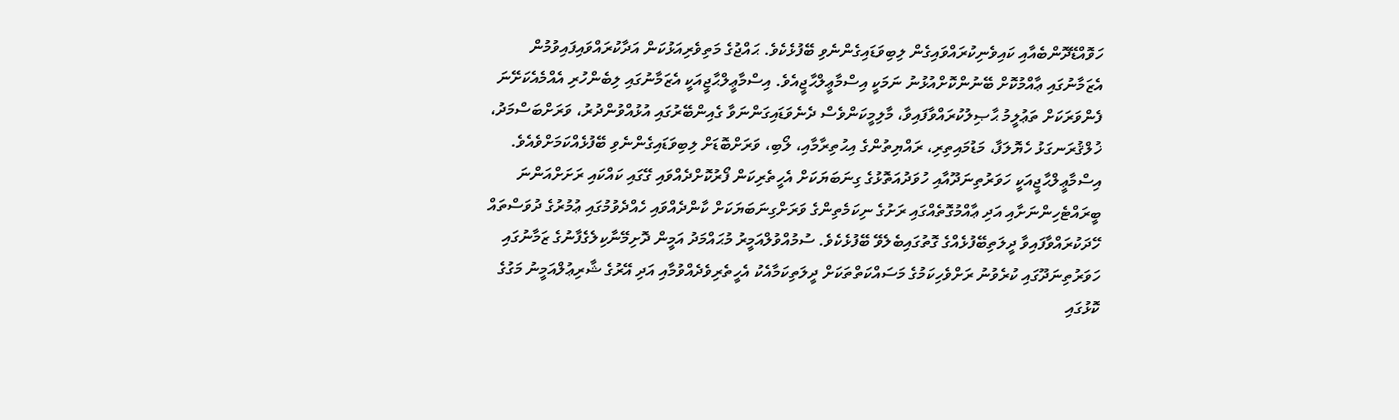ހަވޮއްޑޭދޮންބެއާއި ކައިވެނިކުރައްވައިގެން ލިބިވަޑައިގެންނެވި ބޭފުޅެކެވެ. ޙައްޖުގެ މަތިވެރިއަޅުކަން އަދާކުރައްވައިފައިވުމުން އެޒަމާނުގައި ޢާއްމުކޮށް ބޭނުންކޮށްއުޅުނު ނަމަކީ އިސްމާޢީލްޙާޖީއެވެ. އިސްމާޢީލްޙާޖީއަކީ އެޒަމާނުގައި ލިބެންހުރި އެއްމެއެކަށޭނަ ފެންވަރަކަށް ތަޢުލީމު ޙާޞިލުކުރައްވާފައިވާ، މާލިމީކަންވެސް ދެނެވަޑައިގަންނަވާ ގެއިންބޭރުގައި އުޅުއްވުންދުރު، ވަރަށްބަސްމަދު، ޚުލްޤުރަނގަޅު ހެޔޮލަފާ، މަޑުމައިތިރި، ރައްޔިތުންގެ އިޙުތިރާމާއި، ލޯބި، ވަރަށްބޮޑަށް ލިބިވަޑައިގެންނެވި ބޭފުޅެއްކަމަށްވެއެވެ.
އިސްމާޢީލްޙާޖީއަކީ ހަވަރުތިނަދޫއާއި ހުވަދުއަތޮޅުގެ ގިނަބަޔަކަށް އެހީތެރިކަން ފޯރުކޮށްދެއްވައި ގޭގައި ކައްކައި ރަށަށްއަންނަ ބީރައްޓެހިންނަށާއި އަދި ޢާއްމުގޮތެއްގައި ރަށުގެ ނިކަމެތިންގެ ވަރަށްގިނަބަޔަކަށް ކާންދެއްވައި ހެއްދެވުމުގައި ޢުމުރުގެ ދުވަސްތައް ހޭދަކުރައްވާފައިވާ ދީލަތިބޭފުޅެއްގެ ގޮތުގައިބެލެވޭ ބޭފުޅެކެވެ. ސުމުއްވުލްއަމީރު މުޙައްމަދު އަމީން ދޮށިމޭނާކިލެގެފާނުގެ ޒަމާނުގައި  ހަވަރުތިނަދޫގައި ކުރެވުނު ރަށްވެހިކަމުގެ މަސައްކަތްތަކަށް ދީލަތިކަމާއެކު އެހީތެރިވެދެއްވުމާއި އަދި އޭރުގެ ޝާރިޢުލްއަމީނު މަގުގެ ކޮޅުގައި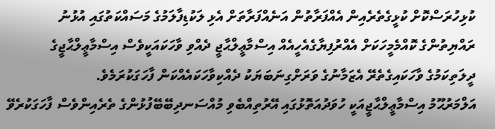ކުޅިހުރަސްކޮށް ކުޅީގެތެރެއިން އެއްފަރާތުން އަނެއްފަރާތަށް އެޅި ލަކުޑިފާލަމުގެ މަސައްކަތުގައި އުޅުނު ރައްޔިތުންގެ ކޮއްމެމީހަކަށް އެއްރުފިޔާގެއެހީއެއް އިސްމާޢީލްޙާޖީ ދެއްވި ވާހަކައަކީވެސް އިސްމާޢީލްޙާޖީގެ ދީލަތިކަމުގެ ވާހަކައިގެތެރޭ އެޒަމާނުގެ ވަރަށްގިނަބަޔަކު ދެއްކިވާހަކައެއްކަން ފާހަގަކުރަމެވެ.
އަލްމަރުޙޫމު އިސްމާޢީލްޙާޖީއަކީ ހުވަދުއަތޮޅުގައި އޭރުތިއްބެވި މުއްސަނދިބޭބޭފުޅުންގެ ތެރެއިންވެސް ފާހަގަކުރެވޭ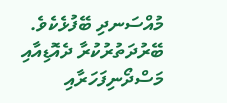މުއްސަނދި ބޭފުޅެކެވެ. ބޭރުދަތުރުކުރާ ދެއޮޑިއާއި މަސްދޯނިފަހަރާއި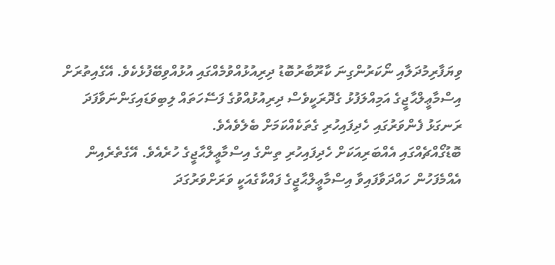ވިޔަފާރިމުދަލާއި ނޯކަރުންގިނަ ކާރޫބާރުބޮޑު ދިރިއުޅުއްވުމެއްގައި އުޅުއްވިބޭފުޅެކެވެ. އޭގެއިތުރަށް އިސްމާޢީލްޙާޖީގެ އަމިއްލަފުޅު ގެދޮރަކީވެސް ދިރިއުޅުއްވުގެ ފަސޭހަތައް ލިބިވަޑައިގަންނަވާފަދަ ރަނގަޅު ފެންވަރުގައި ހެދިފައިހުރި ގެތަކެއްކަމަށް ބެލެވެއެވެ.
ބޮޑުގޯއްޗެއްގައި އެއްބަރިއަކަށް ހެދިފައިހުރި ތިންގެ އިސްމާޢީލްޙާޖީގެ ހުރެއެވެ. އޭގެތެރެއިން އެއްމެފަހުން ހައްދަވާފައިވާ އިސްމާޢީލްޙާޖީގެ ފައްކާގެއަކީ ވަރަށްވަރުގަދަ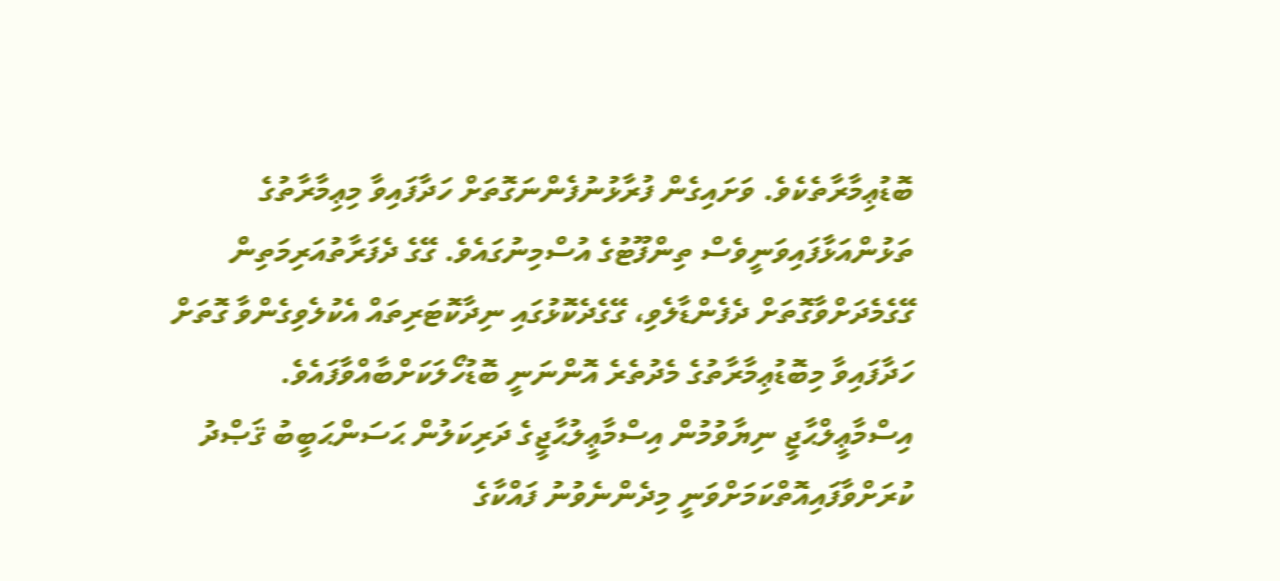ބޮޑުޢިމާރާތެކެވެ. ވަށައިގެން ފުރާޅުނުފެންނަގޮތަށް ހަދާފައިވާ މިޢިމާރާތުގެ ތަޅުންއަޅާފައިވަނީވެސް ތިންފޫޓުގެ އުސްމިނުގައެވެ. ގޭގެ ދެފަރާތުއަރިމަތިން ގޭގެމެދަށްވާގޮތަށް ދެފެންޑާލެވި، ގޭގެދެކޮޅުގައި ނިދާކޮޓަރިތައް އެކުލެވިގެންވާ ގޮތަށް ހަދާފައިވާ މިބޮޑުޢިމާރާތުގެ މެދުތެރެ އޮންނަނީ ބޮޑުހޯލަކަށްބާއްވާފައެވެ. އިސްމާޢީލްޙާޖީ ނިޔާވުމުން އިސްމާޢީލުޙާޖީގެ ދަރިކަލުން ޙަސަންޙަބީބު ޤަޞްދު ކުރަށްވާފައިއޮތްކަމަށްވަނީ މިދެންނެވުނު ފައްކާގެ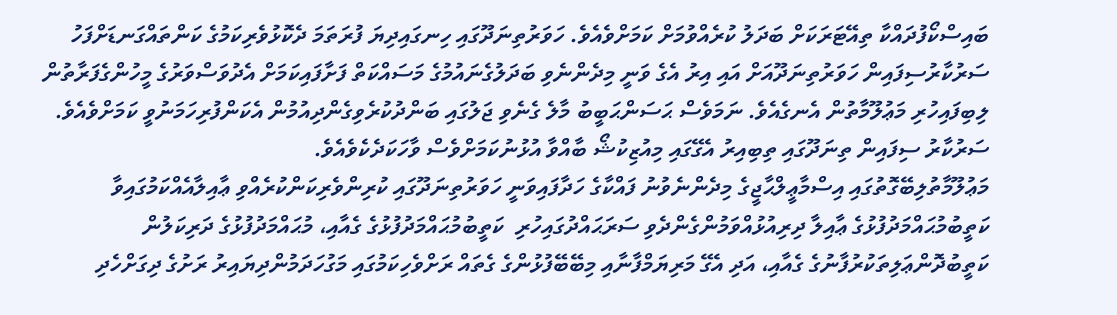ބައިސްކޯފުދައްކާ ތިއޭޓަރަކަށް ބަދަލު ކުރެއްވުމަށް ކަމަށްވެއެވެ. ހަވަރުތިނަދޫގައި ހިނގައިދިޔަ ފުރަތަމަ ދެކޮޅުވެރިކަމުގެ ކަންތައްގަނޑަށްފަހު ސަރުކާރުސިފައިން ހަވަރުތިނަދޫއަށް އައި އިރު އެގެ ވަނީ މިދެންނެވި ބަދަލުގެނައުމުގެ މަސައްކަތް ފަށާފައިކަމަށް އެދުވަސްވަރުގެ މީހުންގެފަރާތުން ލިބިފައިހުރި މަޢުލޫމާތުން އެނގެއެވެ. ނަމަވެސް ޙަސަންޙަބީބު މާލެ ގެނެވި ޖަލުގައި ބަންދުކުރެވިގެންދިއުމުން އެކަންފުރިހަމަނުވީ ކަމަށްވެއެވެ. ސަރުކާރު ސިފައިން ތިނަދޫގައި ތިބިއިރު އެގޭގައި މިއުޒިކުޝޯ ބާއްވާ އުޅުނުކަމަށްވެސް ވާހަކަދެކެވެއެވެ.
މަޢުލޫމާތުލިބޭގޮތުގައި އިސްމާޢީލްޙާޖީގެ މިދެންނެވުނު ފައްކާގެ ހަދާފައިވަނީ ހަވަރުތިނަދޫގައި ކުރިންވެރިކަންކުރެއްވި ޢާއިލާއެއްކަމުގައިވާ ކަތީބުމުޙައްމަދުފުޅުގެ ޢާއިލާ ދިރިއުޅުއްވަމުންގެންދެވި ސަރަޙައްދުގައިހުރި  ކަތީބުމުޙައްމަދުފުޅުގެ ގެއާއި، މުޙައްމަދުފުޅުގެ ދަރިކަލުން ކަތީބުދޮންޢަލިތަކުރުފާނުގެ ގެއާއި، އަދި އެގޭ މަރިޔަމްފާނާއި މިބޭބޭފުޅުންގެ ގެތައް ރަށްވެހިކަމުގައި މަގުހަދަމުންދިޔައިރު ރަށުގެ ދިގަށްހެދި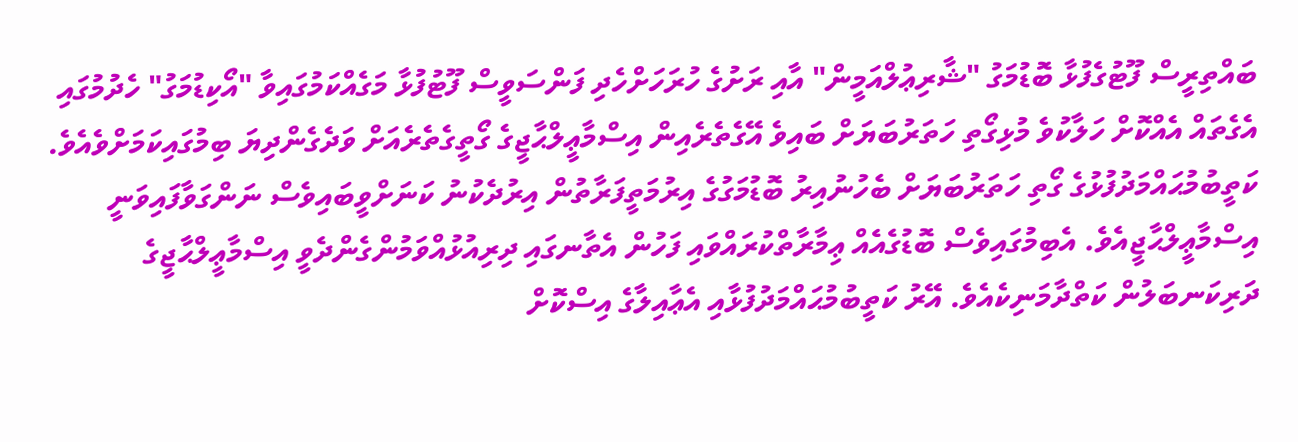ބައްތިރީސް ފޫޓުގެފުޅާ ބޮޑުމަގު "ޝާރިޢުލްއަމީން" އާއި ރަށުގެ ހުރަހަށްހެދި ފަންސަވީސް ފޫޓުފުޅާ މަގެއްކަމުގައިވާ "އޯކިޑުމަގު" ހެދުމުގައި އެގެތައް އެއްކޮށް ހަލާކުވެ މުޅިގޯތި ހަތަރުބަޔަށް ބައިވެ އޭގެތެރެއިން އިސްމާޢީލްޙާޖީގެ ގޯތީގެތެރެއަށް ވަދެގެންދިޔަ ބިމުގައިކަމަށްވެއެވެ. ކަތީބުމުޙައްމަދުފުޅުގެ ގޯތި ހަތަރުބަޔަށް ބެހުނުއިރު ބޮޑުމަގުގެ އިރުމަތީފަރާތުން އިރުދެކުނު ކަނަށްވީބައިވެސް ނަންގަވާފައިވަނީ އިސްމާޢީލްޙާޖީއެވެ. އެބިމުގައިވެސް ބޮޑުގެއެއް ޢިމާރާތްކުރައްވައި ފަހުން އެތާނގައި ދިރިއުޅުއްވަމުންގެންދެވީ އިސްމާޢީލްޙާޖީގެ ދަރިކަނބަލުން ކަތްދާމަނިކެއެވެ. އޭރު ކަތީބުމުޙައްމަދުފުޅާއި އެޢާއިލާގެ އިސްކޮށް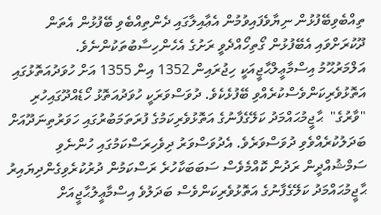ތިއްބެވިބޭފުޅުން ނިޔާވެފައިވުމުން އެޢާއިލާގައި ދެންތިއްބެވި ބޭފުޅުން އެތަން ދޫކުރަށްވައި އެބޭފުޅުން ގޯތިހޯއްދެވީ ރަށުގެ އެހެންހިސާބުތަކުންނެވެ.
އަލްމަރުޙޫމު އިސްމާޢީލްޙާޖީއަކީ ހިޖުރައިން 1352 އިން 1355 އަށް ހުވަދުއަތޮޅުގައި އަތޮޅުވެރިކަންވެސްކުރެއްވި ބޭފުޅެކެވެ. ދުވަސްވަރަކީ ހުވަދުއަތޮޅު ހޯޑެއްދޫގައިހުރި "ވާރުގެ"  ޙާޖީމުޙައްމަދު ކަލޭގެފާނުގެ އަތޮޅުވެރިކަމުގެ ފުރަތަމަބުރުގައި ހަވަރުތިނަދޫއަށް ބަދަލުކުރެއްވެވި ދުވަސްވަރެވެ. އެދުވަސްވަރު ދިވެހިރަސްކަމުގައި ހުންނެވި ސަމްޝުއްދީން ރަދުން ކޮއްމެވެސް ސަބަބަކާހުރެ ރަސްކަމުން ދުރުކުރެވިގެންދިޔައިރު ޙާޖީމުޙައްމަދު ކަލޭގެފާނުގެ އަތޮޅުވެރިކަންވެސް ބަދަލުވެ އިސްމާޢީލުޙާޖީއަށް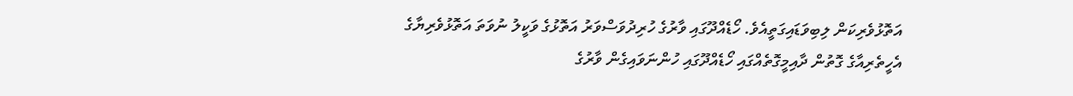އަތޮޅުވެރިކަން ލިބިވަޑައިގަތީއެވެ. ހޯޑެއްދޫގައި ވާރުގެ ހުރިދުވަސްވަރު އަތޮޅުގެ ވަކީލު ނުވަތަ އަތޮޅުވެރިޔާގެ އެހީތެރިއާގެ ގޮތުން ދާއިމީގޮތެއްގައި ހޯޑެއްދޫގައި ހުންނަވައިގެން ވާރުގެ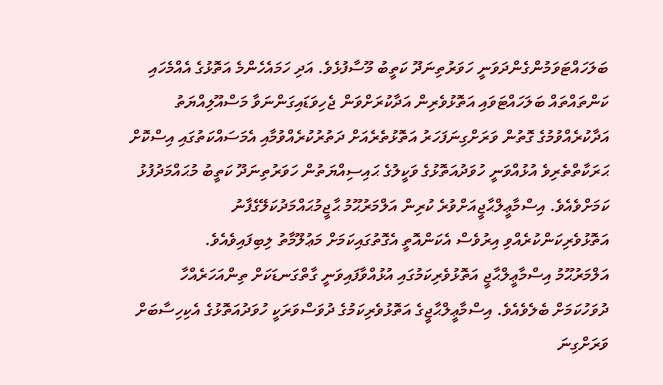ބަލަހައްޓަވަމުންގެންދަވަނީ ހަވަރުތިނަދޫ ކަތީބު މޫސާފުޅެވެ. އަދި ހަމައެހެންމެ އަތޮޅުގެ އެއްމެހައި ކަންތައްތައް ބަލަހައްޓަވައި އަތޮޅުވެރިން އަދާކުރަށްވަން ޖެހިވަޑައިގަންނަވާ މަސްއޫލިއްޔަތު އަދާކުރެއްވުމުގެ ގޮތުން ވަރަށްގިނަފަހަރު އަތޮޅުތެރެއަށް ދަތުރުކުރެއްވުމާއި އެމަސައްކަތުގައި އިސްކޮށް  ޙަރަކާތްތެރިވެ އުޅުއްވަނީ ހުވަދުއަތޮޅުގެ ވަކީލުގެ ޙައިސިއްޔަތުން ހަވަރުތިނަދޫ ކަތީބު މުޙައްމަދުފުޅު ކަމަށްވެއެވެ. އިސްމާޢީލްޙާޖީއަށްވުރެ ކުރިން އަލްމަރުޙޫމު ޙާޖީމުޙައްމަދުކަލޭގެފާނު އަތޮޅުވެރިކަންކުރެއްވި އިރުވެސް އެކަންއޮތީ އެގޮތުގައިކަމަށް މަޢުލޫމާތު ލިބިފައިވެއެވެ.
އަލްމަރުޙޫމު އިސްމާޢީލްޙާޖީ އަތޮޅުވެރިކަމުގައި އުޅުއްވާފައިވަނީ ގާތްގަނޑަކަށް ތިންއަހަރެއްހާ ދުވަހުކަމަށް ބެލެވެއެވެ. އިސްމާޢީލްޙާޖީގެ އަތޮޅުވެރިކަމުގެ ދުވަސްވަރަކީ ހުވަދުއަތޮޅުގެ އެކިހިސާބަށް ވަރަށްގިނަ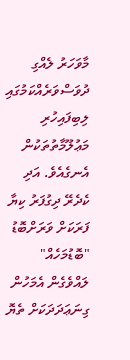މާވަހަރު ލެއްގި ދުވަސްވަރެއްކަމުގައި ލިބިފައިހުރި މަޢުލޫމާތުތަކުން އެނގެއެވެ. އަދި ކެދެރޭ ދިގުފަރު ކިޔާ ފަރަކަށް ވަރަށްބޮޑު "ބޮޑުމަހެއް" ލައްވެގެން އެމަހުން ގިނަޢަދަދަކަށް ތެޔޮ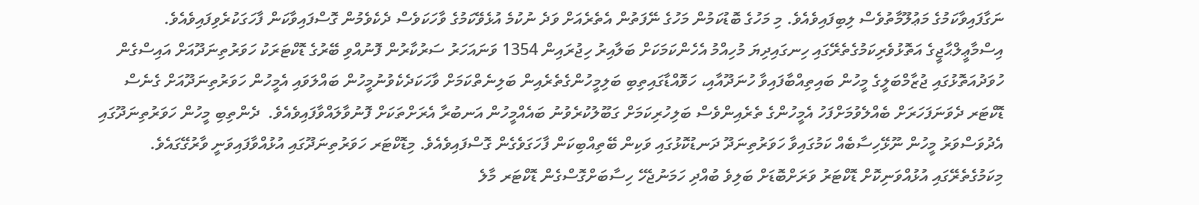ނަގާފައިވާކަމުގެ މަޢުލޫމާތުވެސް ލިބިފައިވެއެވެ. މި މަހުގެ ބޮޑުކަމުން މަހުގެ ނޭފަތުން އެތެރެއަށް ވަދެ ނުކުމެ އުޅެވޭކަމުގެ ވާހަކަވެސް ދެކެވެމުން ގޮސްފައިވާކަން ފާހަގަކުރެވިފައިވެއެވެ.
އިސްމާޢީލްޙާޖީގެ އަތޮޅުވެރިކަމުގެތެރޭގައި ހިނގައިދިޔަ މުހިއްމު އެހެންކަމަކަށް ބަލާއިރު ހިޖުރައިން 1354 ވަނައަހަރު ސަރުކާރުން ފޮނުއްވި ބޭރުގެ ޑޮކްޓަރަކު ހަވަރުތިނަދޫއަށް އައިސްގެން ހުވަދުއަތޮޅުގައި ޖުޒާމްބަލީގެ މީހުން ބައިތިއްބާފައިވާ ހުނަދޫއާއި، ހަވޮއްޑާގައިތިބި ބަލިމީހުންގެތެރެއިން ބަލިނެތްކަމަށް ވާހަކަދެކެވުނުމީހުން ބައްލަވައި އެމީހުން ހަވަރުތިނަދޫއަށް ގެނެސް ޑޮކްޓަރ ދެވަނަފަހަރަށް ބެއްލެވުމަށްފަހު އެމީހުންގެ ތެރެއިންވެސް ބަލިހުރިކަމަށް ގަބޫލުކުރެވުނު ބައެއްމީހުން އަނބުރާ އެރަށްތަކަށް ފޮނުވާލައްވާފައިވެއެވެ.  ދެންތިބި މީހުން ހަވަރުތިނަދޫގައި އެދުވަސްވަރު މީހުން ނޫޅޭހިސާބެއް ކަމުގައިވާ ހަވަރުތިނަދޫ ދަނޑުކޮޅުގައި ވަކިން ބޭތިއްބިކަން ފާހަގަވެގެން ގޮސްފައިވެއެވެ. މިޑޮކްޓަރ ހަވަރުތިނަދޫގައި އުޅުއްވާފައިވަނީ ވާރުގޭގައެވެ. މިކަމުގެތެރޭގައި އުޅުއްވަނިކޮށް ޑޮކްޓަރު ވަރަށްބޮޑަށް ބަލިވެ ބުއްދި ހަމަނުޖެހޭ ހިސާބަށްގޮސްގެން ޑޮކްޓަރ މާލެ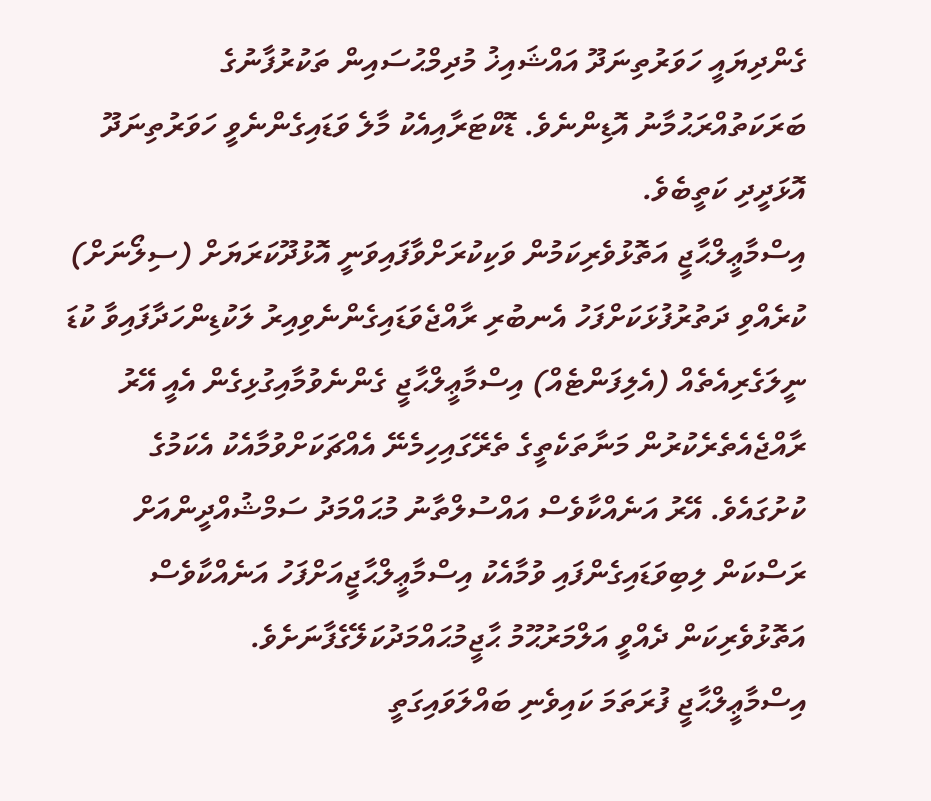ގެންދިޔައީ ހަވަރުތިނަދޫ އައްޝައިޚު މުދިމްޙުސައިން ތަކުރުފާނުގެ ބަރަކަތުއްރަޙުމާނު އޮޑިންނެވެ. ޑޮކްޓަރާއިއެކު މާލެ ވަޑައިގެންނެވީ ހަވަރުތިނަދޫ އޮޅަދީދި ކަތީބެވެ.
އިސްމާޢީލްޙާޖީ އަތޮޅުވެރިކަމުން ވަކިކުރަށްވާފައިވަނީ އޮޅުދޫކަރަޔަށް (ސިލޯނަށް) ކުރެއްވި ދަތުރުފުޅަކަށްފަހު އެނބުރި ރާއްޖެވަޑައިގެންނެވިއިރު ލަކުޑިންހަދާފައިވާ ކުޑަ ނީލަގެރިއެތެއް (އެލިފަންޓެއް) އިސްމާޢީލްޙާޖީ ގެންނެވުމާއިގުޅިގެން އެއީ އޭރު ރާއްޖެއެތެރެކުރުން މަނާތަކެތީގެ ތެރޭގައިހިމެނޭ އެއްޗަކަށްވުމާއެކު އެކަމުގެ ކުށުގައެވެ. އޭރު އަނެއްކާވެސް އައްސުލްތާނު މުޙައްމަދު ސަމްޝުއްދީންއަށް ރަސްކަން ލިބިވަޑައިގެންފައި ވުމާއެކު އިސްމާޢީލްޙާޖީއަށްފަހު އަނެއްކާވެސް އަތޮޅުވެރިކަން ދެއްވީ އަލްމަރުޙޫމު ޙާޖީމުޙައްމަދުކަލޭގެފާނަށެވެ.
އިސްމާޢީލްޙާޖީ ފުރަތަމަ ކައިވެނި ބައްލަވައިގަތީ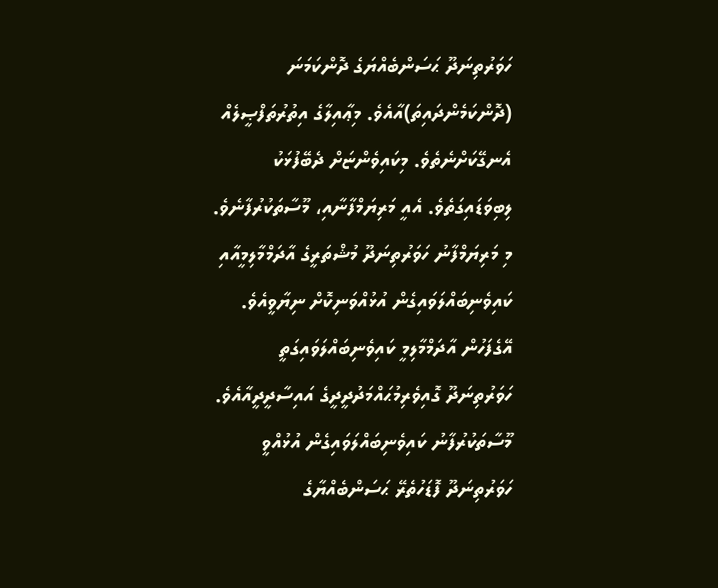ހަވަރުތިނަދޫ ޙަސަންބެއްޔަގެ ދޮންކަމަނަ (ދޮންކަމެންދައިތަ)އާއެވެ. މިޢާއިލާގެ އިތުރުތަފްޞީލެއް އެނގޭކަށްނެތެވެ. މިކައިވެންޏަށް ދެބޭފުޅަކު ލިބިވަޑައިގަތެވެ. އެއީ މަރިޔަމްފާނާއި، މޫސާތަކުރުފާނެވެ. މި މަރިޔަމްފާނު ހަވަރުތިނަދޫ މުޝްތަރީގެ އާދަމްމާލިމީއާއި ކައިވެނިބައްލަވައިގެން އުޅުއްވަނިކޮށް ނިޔާވީއެވެ. އޭގެފަހުން އާދަމްމާލިމީ ކައިވެނިބައްލަވައިގަތީ ހަވަރުތިނަދޫ ގޮއިވެރިމުޙައްމަދުދީދީގެ އައިސާދީދީއާއެވެ. މޫސާތަކުރުފާނު ކައިވެނިބައްލަވައިގެން އުޅުއްވީ ހަވަރުތިނަދޫ ފޮޑަހުތެރޭ ޙަސަންބެއްޔާގެ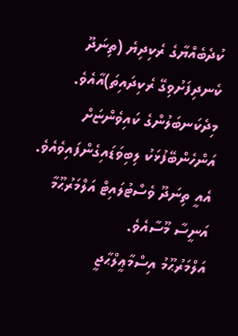ކުދެބެއްޔާގެ ރެކިދިޔެ (ތިނަދޫ ކެނދިފަށުވިގޭ ރެކިދައިތަ)އާއެވެ. މިދެކަނބަލުންގެ ކައިވެންޏަށް އަންހެންބޭފުޅަކު ލިބިވަޑައިގެންފައިވެއެވެ. އެއީ ތިނަދޫ ވެސްޓުލައިޓް އަލްމަރުޙޫމާ އަނީސާ މޫސާއެވެ.
އަލްމަރުޙޫމު އިސްމާޢީލްޙާޖީ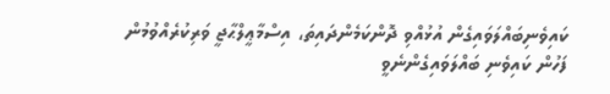ކައިވެނިބައްލަވައިގެން އުޅުއްވި ދޮންކަމެންދައިތަ، އިސްމާޢީލްޙާޖީ ވަރިކުރެއްވުމުން ފަހުން ކައިވެނި ބައްލަވައިގެންނެވީ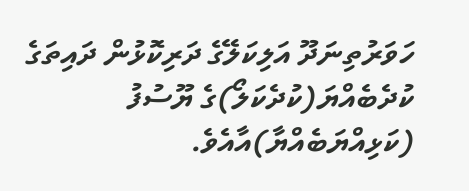ހަވަރުތިނަދޫ އަލިކަލޭގެ ދަރިކޮޅުން ދައިތަގެ  ކުދެބެއްޔަ(ކުދެކަލޯ)ގެ ޔޫސުފު (ކަޅިއްޔަބެއްޔާ)އާއެވެ.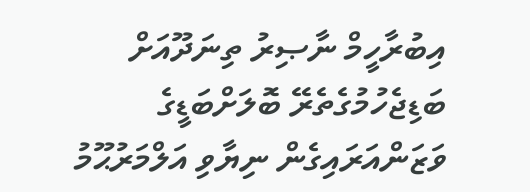އިބުރާހީމް ނާޞިރު ތިނަދޫއަށް ބަޑިޖެހުމުގެތެރޭ ބޮލަށްބަޑީގެ ވަޒަންއަރައިގެން ނިޔާވި އަލްމަރުޙޫމު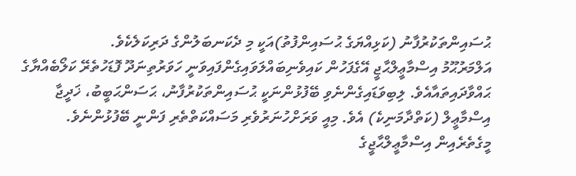ޙުސައިންތަކުރުފާނު (ކަޅިއްޔަގެ ޙުސައިންފުތު)އަކީ މި ދެކަނބަލުންގެ ދަރިކަލެކެވެ.
އަލްމަރުޙޫމު އިސްމާޢީލްޙާޖީ އޭގެފަހުން ކައިވެނިބައްލަވައިގެންފައިވަނީ ހަވަރުތިނަދޫ ފޮޑަހުތެރޭ ކަލޯބެއްޔާގެ ޙައްވާދައިތައާއެވެ. ލިބިވަޑައިގެންނެވި ބޭފުޅުންނަކީ ޙުސައިންތަކުރުފާނު، ޙަސަންޙަބީބު، ޚަދީޖާ އިސްމާޢީލް (ކަތްދާމަނިކެ) އެވެ. މިއީ ވަރަށްހުނަރުވެރި މަސައްކަތްތެރި ފަންނީ ބޭފުޅުންނެވެ. މީގެތެރެއިން އިސްމާޢީލްޙާޖީގެ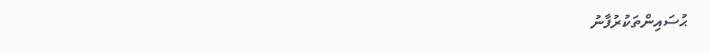ޙުސައިންތަކުރުފާނު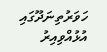ހަވަރުތިނަދޫގައި އުޅުއްވިއިރު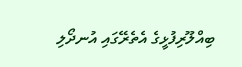ބިއްލޫރިފުޅީގެ އެތެރޭގައި އުނދޯލި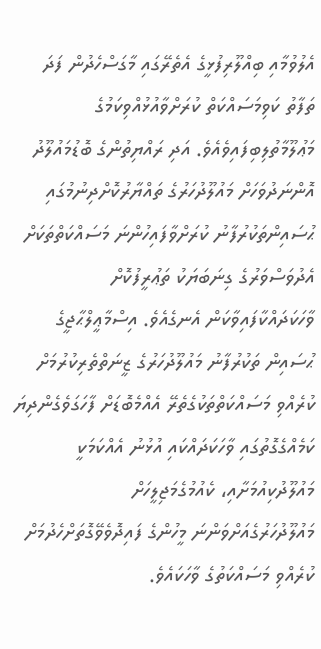އެލުވުމާއި ބިއްލޫރިފުޅީގެ އެތެރޭގައި މާގަސްހެދުން ފަދަ ތަފާތު ކަވިމަސައްކަތް ކުރަށްވާއުޅުއްވިކަމުގެ މަޢުލޫމާތުލިބިފައިވެއެވެ. އަދި ރައްޔިތުންގެ ބޮޑުމައުލޫދު އޮންނަދުވަހަށް މައުލޫދުހަރުގެ ތައްޔާރުކޮށްދިނުމުގައި ޙުސައިންތަކުރުފާނު ކުރަށްވާފައިހުންނަ މަސައްކަތްތަކަށް އެދުވަސްވަރުގެ ގިނަބަޔަކު ތަޢުރީފުކޮށް ވާހަކަދައްކާފައިވާކަން އެނގެއެވެ. އިސްމާޢީލްޙާޖީގެ ޙުސައިން ތަކުރުފާނު މައުލޫދުހަރުގެ ޒީނަތްތެރިކުރުމަށް ކުރެއްވި މަސައްކަތްތަކުގެތެރޭ އެއްމެބޮޑަށް ފާހަގަވެގެންދިޔަ ކަމެއްގެގޮތުގައި ވާހަކަދައްކައި އުޅުނު އެއްކަމަކީ މައުލޫދުކިއުމަށާއި، ކެއުމުގެމަޖިލީހަށް މައުލޫދުހަރުގެއަށްވަންނަ މީހުންގެ ފައިދޮވެވޭގޮތަށްހެދުމަށް ކުރެއްވި މަސައްކަތުގެ ވާހަކައެވެ.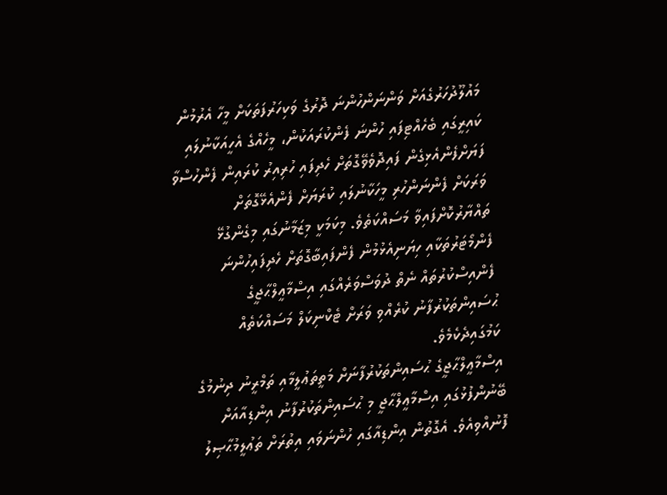މައުލޫދުހަރުގެއަށް ވަންނަންހުންނަ ދޮރުގެ ވަކިހަރުފަތަކަށް މީހާ އެރުމުން ކައިރީގައި ބެހެއްޓިފައި ހުންނަ ފެންކުރައަކުން، މީހެއްގެ އެހީއަކާނުލައި ފަޔަށްފެންއެޅިގެން ފައިދޮވެވޭގޮތަށް ހެދިފައި ހުރިއިރު ކުރައިން ފެންހުސްވާ ވަރަކަށް ފެންނަންހުރި މީހަކާނުލައި ކުރަޔަށް ފެންއެޅޭގޮތަށް ތައްޔާރުކޮށްފައިވާ މަސައްކަތެވެ. މިކަމަކީ މިޒަމާނުގައި މިގެންގުޅޭ ފެންމޯޓަރުތަކާއި ހިޔަނިއެޅުމުން ފެންފައިބާގޮތަށް ހެދިފައިހުންނަ ފެންއިސްކުރުތައް ނެތް ދުވަސްވަރެއްގައި އިސްމާޢީލްޙާޖީގެ ޙުސައިންތަކުރުފާނު ކުރެއްވި ވަރަށް ޓެކްނިކަލް މަސައްކަތެއް ކަމުގައިދެކެމެވެ.
އިސްމާޢީލްޙާޖީގެ ޙުސައިންތަކުރުފާނަށް މަތީތަޢުލީމާއި ތަމްރީނު ދިނުމުގެ ބޭނުންފުޅުގައި އިސްމާޢީލްޙާޖީ މި ޙުސައިންތަކުރުފާނު އިންޑިއާއަށް ފޮނުއްވިއެވެ. އެގޮތުން އިންޑިއާގައި ހުންނަވައި އިތުރަށް ތަޢުލީމުޙާޞިލު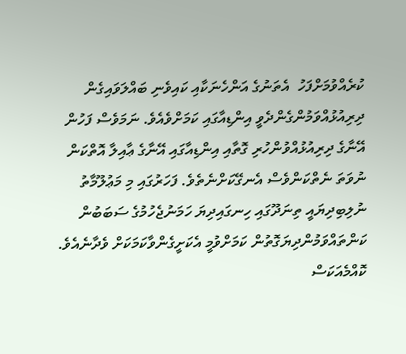ކުރެއްވުމަށްފަހު  އެތަނުގެ އަންހެނަކާއި ކައިވެނި ބައްލަވައިގެން ދިރިއުޅުއްވަމުންގެންދެވީ އިންޑިއާގައި ކަމަށްވެއެވެ. ނަމަވެސް ފަހުން އޭނާގެ ދިރިއުޅުއްވުންހުރި ގޮތާއި އިންޑިއާގައި އޭނާގެ ޢާއިލާ އޮތްކަން ނުވަތަ ނެތްކަންވެސް އެނގޭކަށްނެތެވެ. ފަހަރުގައި މި މަޢުލޫމާތު ނުލިބިދިޔައީ ތިނަދޫގައި ހިނގައިދިޔަ ހަމަނުޖެހުމުގެ ސަބަބުން ކަންތައްވަމުންދިޔަގޮތުން ކަމަށްވުމީ އެކަށީގެންވާކަމަކަށް ވެދާނެއެވެ. ކޮއްމެއަކަސް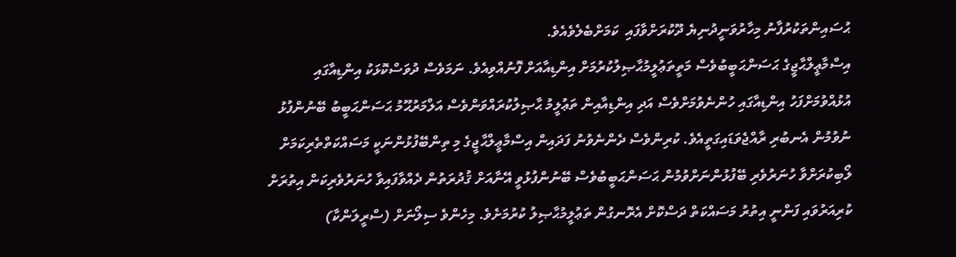ޙުސައިންތަކުރުފާނު މިހާރުވަނީދުނިޔެ ދޫކުރަށްވާފައި  ކަމަށްބެލެވެއެވެ.
އިސްމާޢީލްޙާޖީގެ ޙަސަންޙަބީބުވެސް މަތީތަޢުލީމުޙާޞިލުކުރުމަށް އިންޑިއާއަށް ފޮނުއްވިއެވެ. ނަމަވެސް ދުވަސްކޮޅަކު އިންޑިއާގައި އުޅުއްވުމަށްފަހު އިންޑިއާގައި ހުންނެވުމަށްވެސް އަދި އިންޑިއާއިން ތަޢުލީމު ޙާޞިލުކުރައްވަންވެސް އަލްމަރުޙޫމު ޙަސަންޙަބީބު ބޭނުންފުޅު ނުވުމުން އެނބުރި ރާއްޖެވަޑައިގަތީއެވެ. ކުރިންވެސް ދެންނެވުނު ފަދައިން އިސްމާޢީލްޙާޖީގެ މި ތިންބޭފުޅުންނަކީ މަސައްކަތްތެރިކަމަށް ލޯބިކުރަށްވާ ހުނަރުވެރި ބޭފުޅުންނަށްވުމުން ޙަސަންޙަބީބުވެސް ބޭނުންފުޅުވީ އޭނާއަށް ޤުދުރަތުން ދެއްވާފައިވާ ހުނަރުވެރިކަން އިތުރަށް ކުރިއަރުވައި ފަންނީ އިތުރު މަސައްކަތް ދަސްކޮށް އެރޮނގުން ތަޢުލީމުޙާޞިލު ކުރުމަށެވެ. މިހެންވެ ސިލޯނަށް (ސްރީލަންކާ)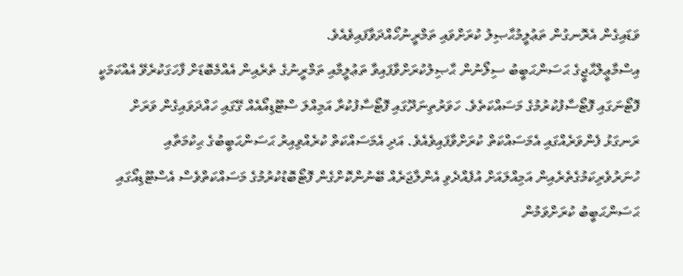ވަޑައިގެން އެރޮނގުން ތަޢުލީމުޙާޞިލު ކުރަށްވައި ތަމްރީނުހޯއްދަވާފައިވެއެވެ.
އިސްމާޢީލްޙާޖީގެ ޙަސަންޙަބީބު ސިލޯނުން ޙާޞިލުކުރަށްވާފައިވާ ތަޢުލީމާއި ތަމްރީނުގެ ތެރެއިން އެއްމެބޮޑަށް ފާހަގަކުރެވޭ އެއްކަމަކީ ފޮޓޯނަގައި ފޮޓޯސާފުކުރުމުގެ މަސައްކަތެވެ. ހަވަރުތިނަދޫގައި ފޮޓޯސާފުކުރާ އަމިއްލަ ސްޓޫޑިއޯއެއް ގޭގައި ހައްދަވައިގެން ވަރަށް ރަނގަޅު ފެންވަރެއްގައި އެމަސައްކަތް ކުރަށްވާފައިވެއެވެ. އަދި އެމަސައްކަތް ކުރެއްވިއިރު ޙަސަންޙަބީބުގެ ޙިކުމަތާއި ހުނަރުވެރިކަމުގެތެރެއިން އަމިއްލައަށް އުފެއްދެވި އެންލާޖަރެއް ބޭނުންކޮށްގެން ފޮޓޯބޮޑުކުރުމުގެ މަސައްކަތްވެސް އެސްޓޫޑިއޯގައި ޙަސަންޙަބީބު ކުރަށްވަމުން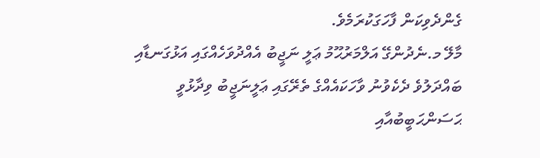ގެންދެވިކަން ފާހަގަކުރަމެވެ.
މާލޭ މ.ނެދުންގޭ އަލްމަރުޙޫމު ޢަލީ ނަޖީބު އެއްދުވަހެއްގައި އަޅުގަނޑާއި ބައްދަލުވެ ދެކެވުނު ވާހަކައެއްގެ ތެރޭގައި ޢަލީނަޖީބު ވިދާޅުވީ ޙަސަންޙަބީބުއާއި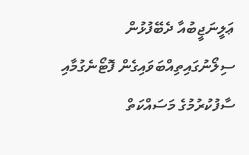ޢަލީނަޖީބުއާ ދެބޭފުޅުން ސިލޯނުގައިތިއްބަވައިގެން ފޮޓޯނެގުމާއި ސާފުކުރުމުގެ މަސައްކަތް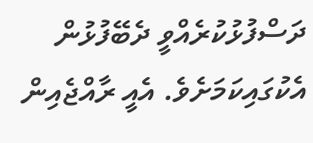ދަސްފުޅުކުރެއްވީ ދެބޭފުޅުން އެކުގައިކަމަށެވެ. އެއީ ރާއްޖެއިން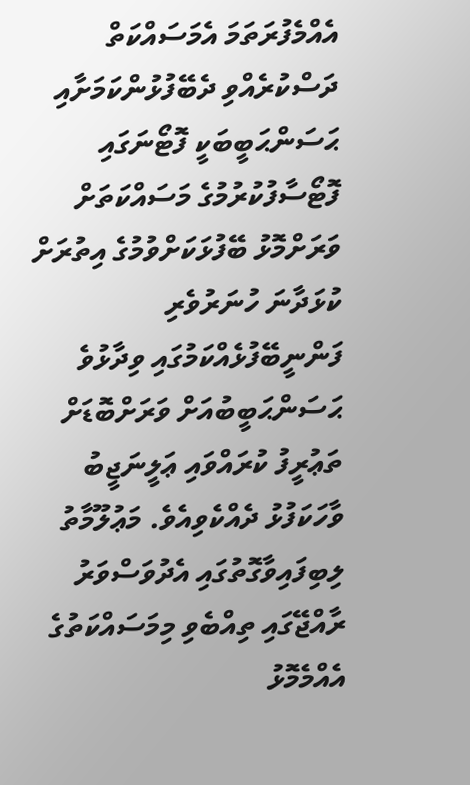އެއްމެފުރަތަމަ އެމަސައްކަތް ދަސްކުރެއްވި ދެބޭފުޅުންކަމަށާއި  ޙަސަންޙަބީބަކީ ފޮޓޯނަގައި ފޮޓޯސާފުކުރުމުގެ މަސައްކަތަށް ވަރަށްމޮޅު ބޭފުޅަކަށްވުމުގެ އިތުރަށް ކުޅަދާނަ ހުނަރުވެރި ފަންނީބޭފުޅެއްކަމުގައި ވިދާޅުވެ ޙަސަންޙަބީބުއަށް ވަރަށްބޮޑަށް ތަޢުރީފު ކުރައްވައި ޢަލީނަޖީބު ވާހަކަފުޅު ދެއްކެވިއެވެ. މަޢުލޫމާތު ލިބިފައިވާގޮތުގައި އެދުވަސްވަރު ރާއްޖޭގައި ތިއްބެވި މިމަސައްކަތުގެ އެއްމެމޮޅު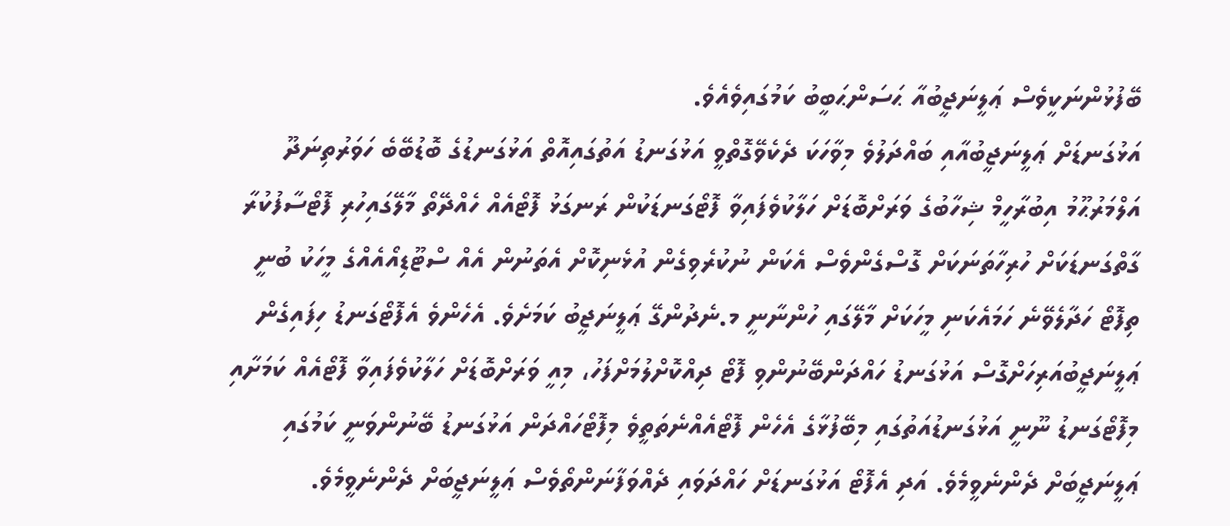ބޭފުޅުންނަކީވެސް ޢަލީނަޖީބުއާ ޙަސަންޙަބީބު ކަމުގައިވެއެވެ.
އަޅުގަނޑަށް ޢަލީނަޖީބުއާއި ބައްދަލުވެ މިވާހަކަ ދެކެވޭގޮތްވީ އަޅުގަނޑު އަތުގައިއޮތް އަޅުގަނޑުގެ ބޮޑުބޭބެ ހަވަރުތިނަދޫ އަލްމަރުޙޫމު އިބުރާހީމް ޝިހާބުގެ ވަރަށްބޮޑަށް ހަލާކުވެފައިވާ ފޮޓޯގަނޑަކުން ރަނގަޅު ފޮޓޯއެއް ހެއްދޭތޯ މާލޭގައިހުރި ފޮޓޯސާފުކުރާ ގާތްގަނޑަކަށް ހުރިހާތަނަކަށް ގޮސްގެންވެސް އެކަން ނުކުރެވިގެން އުޅެނިކޮށް އެތަނުން އެއް ސްޓޫޑިއޯއެއްގެ މީހަކު ބުނީ ތިފޮޓޯ ހަދާލެވޭނެ ހަމައެކަނި މީހަކަށް މާލޭގައި ހުންނާނީ މ.ނެދުންގޭ ޢަލީނަޖީބު ކަމަށެވެ. އެހެންވެ އެފޮޓޯގަނޑު ހިފައިގެން ޢަލީނަޖީބުއަރިހަށްގޮސް އަޅުގަނޑު ހައްދަންބޭނުންވި ފޮޓޯ ދިއްކޮށްލުމަށްފަހު، މިއީ ވަރަށްބޮޑަށް ހަލާކުވެފައިވާ ފޮޓޯއެއް ކަމަށާއި މިފޮޓޯގަނޑު ނޫނީ އަޅުގަނޑުއަތުގައި މިބޭފުޅާގެ އެހެން ފޮޓޯއެއްނެތަތީވެ މިފޮޓޯހައްދަން އަޅުގަނޑު ބޭނުންވަނީ ކަމުގައި ޢަލީނަޖީބަށް ދެންނެވީމެވެ. އަދި އެފޮޓޯ އަޅުގަނޑަށް ހައްދަވައި ދެއްވަފާނަންތޯވެސް ޢަލީނަޖީބަށް ދެންނެވީމެވެ.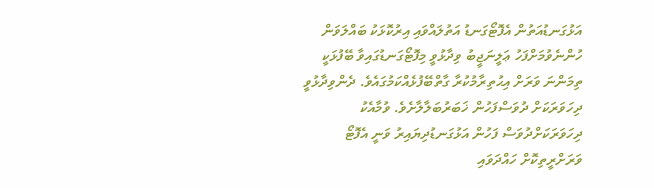އަޅުގަނޑުއަތުން އެފޮޓޯގަނޑު އަތުލައްވައި އިރުކޮޅަކު ބައްލަވަން ހުންނެވުމަށްފަހު ޢަލީނަޖީބު ވިދާޅުވީ މިފޮޓޯގަނޑުގައިވާ ބޭފުޅަކީ ތިމަންނަ ވަރަށް އިޙުތިރާމުކުރާ ގާތްބޭފުޅެއްކަމުގައެވެ. ދެންވިދާޅުވީ ދިހަވަރަކަށް ދުވަސްފަހުން ޚަބަރުބަލާލާށެވެ. ވުމާއެކު ދިހަވަރަކަށްދުވަސް ފަހުން އަޅުގަނޑުދިޔައިރު ވަނީ އެފޮޓޯ ވަރަށްރީތިކޮށް ހައްދަވައި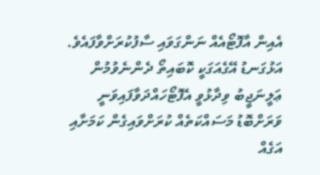އެއިން އާފޮޓޯއެއް ނަންގަވައި ސާފުކުރަށްވާފައެވެ. އަޅުގަނޑު އޭގެއަގަކީ ކޮބައިތޯ ދެންނެވުމުން ޢަލީނަޖީބު ވިދާޅުވީ އެފޮޓޯހައްދަވާފައިވަނީ ވަރަށްބޮޑު މަސައްކަތެއް ކުރަށްވައިގެން ކަމަށާއި އަގެއް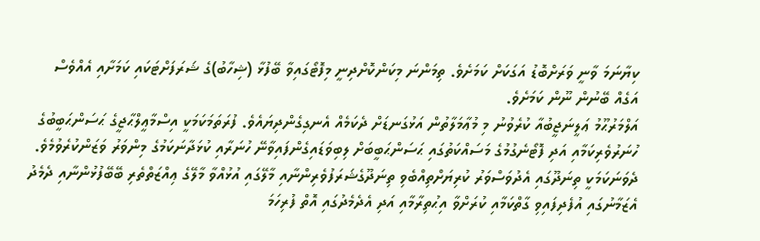ކިޔާނަމަ ވާނީ ވަރަށްބޮޑު އަގަކަށް ކަމަށެވެ. ތިމަންނަ މިކަންކޮށްދިނީ މިފޮޓޯގައިވާ ބޭފުޅާ (ޝިހާބު)ގެ ޝަރަފަށްޓަކައި ކަމަށާއި އެއްވެސް އަގެއް ބޭނުން ނޫން ކަމަށެވެ.
އަލްމަރުޙޫމު ޢަލީނަޖީބުއާ ކުރެވުނު މި މުޢާމަލާތުން އަޅުގަނޑަށް ދެކަމެއް އެނގިގެންދިޔައެވެ. ފުރަތަމަކަމަކީ އިސްމާޢީލްޙާޖީގެ ޙަސަންޙަބީބުގެ ހުނަރުވެރިކަމާއި އަދި ފޮޓޯނެގުމުގެ މަސައްކަތުގައި ޙަސަންޙަބީބަށް ލިބިވަޑައިގެންފައިވާނޭ ހުނަރާއި ކުޅަދާނަކަމުގެ މިންވަރު ވަޒަންކުރެވުމެވެ. ދެވަނަކަމަކީ ތިނަދޫގައި އެދުވަސްވަރު ކުރިޔަށްތިއްބެވި ތިނަދޫގެޝަރަފުވެރިންނާއި މާލޭގައި އުޅުއްވާ މާލޭގެ ޢިއްޒަތްތެރި ބޭބޭފުޅުންނާއި ދެމެދު އެޒަމާނުގައި އުފެދިފައިވި ގާތްކަމާއި ކުރަށްވާ އިޙުތިރާމާއި އަދި އެދެމެދުގައި އޮތް ފުރިހަމަ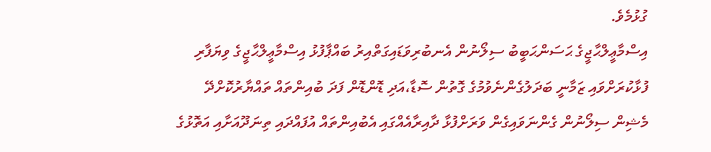ގުޅުމެވެ.
އިސްމާޢީލްޙާޖީގެ ޙަސަންޙަބީބު ސިލޯނުން އެނބުރިވަޑައިގަތްއިރު ބައްޕާފުޅު އިސްމާޢީލްޙާޖީގެ ވިޔަފާރި ފުޅާކުރަށްވައި ޒަމާނީ ބަދަލުގެންނެވުމުގެ ގޮތުން ސޮޑާ،އަދި ޑޮންޑޮން ފަދަ ބުއިންތައް ތައްޔާރުކޮށްދޭ މެޝިން ސިލޯނުން ގެންނަވައިގެން ވަރަށްފުޅާ ދާއިރާއެއްގައި އެބުއިންތައް އުފައްދައި ތިނަދޫއަށާއި އަތޮޅުގެ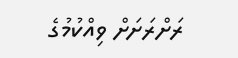ރަށްރަށަށް ވިއްކުމުގެ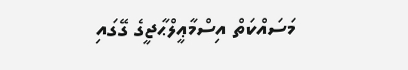މަސައްކަތް އިސްމާޢީލްޙާޖީގެ ގޭގައި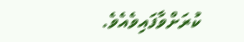ކުރަށްވާފައިވެއެވެ.